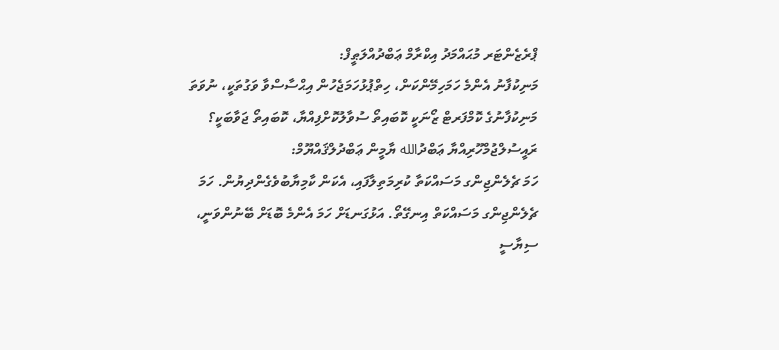ޕްރެޒެންޓަރ މުޙައްމަދު އިކްރާމް ޢަބްދުއްލަޠީފް:
މަނިކުފާނު އެންމެ ހަމަހިމޭންކަން، ހިތްޕުޅުހަމަޖެހުން އިޙްސާސްވާ ވަގުތަކީ، ނުވަތަ މަނިކުފާނުގެ ކޮމްފަރޓް ޒޯނަކީ ކޮބައިތޯ ސުވާލުކޮށްފިއްޔާ، ކޮބައިތޯ ޖަވާބަކީ؟
ރައީސުލްޖުމްހޫރިއްޔާ ޢަބްދުالله ޔާމީން ޢަބްދުލްޤައްޔޫމް:
ހަމަ ޗެލެންޖިންގ މަސައްކަތާ ކުރިމަތިލާފައި، އެކަން ކާމިޔާބުވެގެންދިޔުން. ހަމަ ޗެލެންޖިންގ މަސައްކަތް އިނގޭތޯ. އަޅުގަނޑަށް ހަމަ އެންމެ ބޮޑަށް ބޭނުންވަނީ، ސިޔާސީ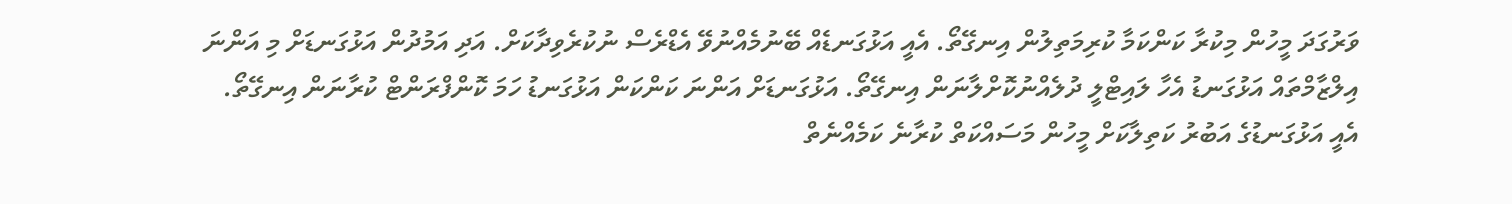ވަރުގަދަ މީހުން މިކުރާ ކަންކަމާ ކުރިމަތިލުން އިނގޭތޯ. އެއީ އަޅުގަނޑެއް ބޭނުމެއްނުވޭ އެޑްރެސް ނުކުރެވިދާކަށް. އަދި އަމުދުން އަޅުގަނޑަށް މި އަންނަ އިލްޒާމްތައް އަޅުގަނޑު އެހާ ލައިޓްލީ ދުލެއްނުކޮށްލާނަން އިނގޭތޯ. އަޅުގަނޑަށް އަންނަ ކަންކަން އަޅުގަނޑު ހަމަ ކޮންފްރަންޓް ކުރާނަން އިނގޭތޯ. އެއީ އަޅުގަނޑުގެ އަބުރު ކަތިލާކަށް މީހުން މަސައްކަތް ކުރާނެ ކަމެއްނެތް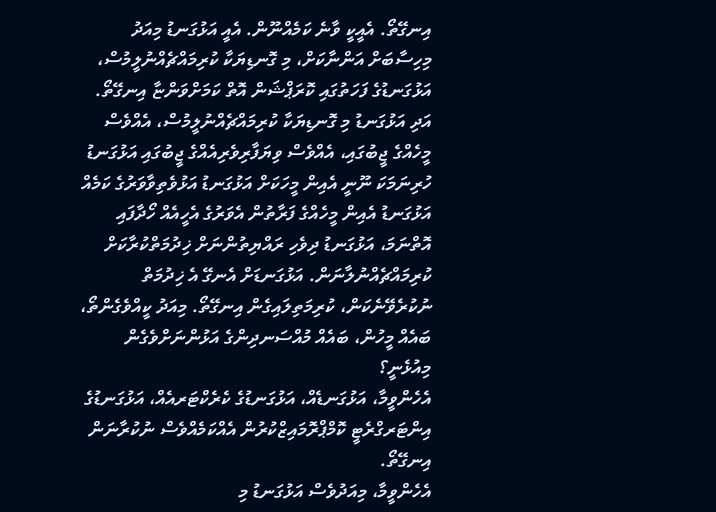އިނގޭތޯ. އެއީކީ ވާނެ ކަމެއްނޫން. އެއީ އަޅުގަނޑު މިއަދު މިހިސާބަށް އަންނާކަށް، މި ގޮނޑިޔަކާ ކުރިމައްޗެއްނުލީމުސް، އަޅުގަނޑުގެ ފަހަތުގައި ކޮރަޕްޝަން އޮތް ކަމަށްވަންޏާ އިނގޭތޯ. އަދި އަޅުގަނޑު މި ގޮނޑިޔަކާ ކުރިމައްޗެއްނުލީމުސް، އެއްވެސް މީހެއްގެ ޖީބުގައި، އެއްވެސް ވިޔަފާރިވެރިއެއްގެ ޖީބުގައި އަޅުގަނޑު ހުރިނަމަކަ ނޫނީ އެއިން މީހަކަށް އަޅުގަނޑު އަޅުވެތިވާވަރުގެ ކަމެއް އަޅުގަނޑު އެއިން މީހެއްގެ ފަރާތުން އެވަރުގެ އެހީއެއް ހޯދާފައި އޮތްނަމަ، އަޅުގަނޑު ދިވެހި ރައްޔިތުންނަށް ޚިދުމަތްކުރާކަށް ކުރިމައްޗެއްނުލާނަން. އަޅުގަނޑަށް އެނގޭ އެ ޚިދުމަތް ނުކުރެވޭނެކަން، ކުރިމަތިލައިގެން އިނގޭތޯ. މިއަދު ކީއްވެގެންތޯ، ބައެއް މީހުން، ބައެއް މުއްސަނދިންގެ އަޅުންނަށްވެގެން މިއުޅެނީ؟
އެހެންވީމާ، އަޅުގަނޑެއް، އަޅުގަނޑުގެ ކެރެކްޓަރއެއް، އަޅުގަނޑުގެ އިންޓަރގްރެޓީ ކޮމްޕްރޮމައިޒްކުރުން އެއްކަމެއްވެސް ނުކުރާނަން އިނގޭތޯ.
އެހެންވީމާ، މިއަދުވެސް އަޅުގަނޑު މި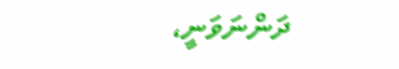ދަންނަވަނީ،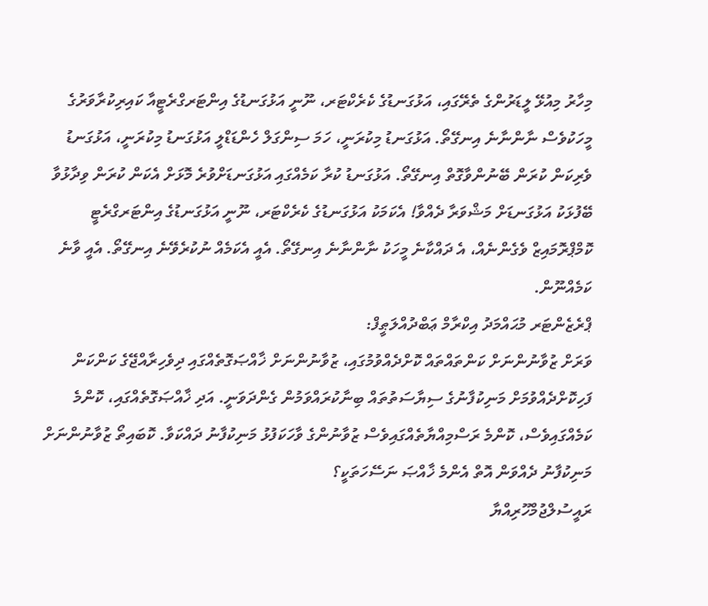މިހާރު މިއުޅޭ ލީޑަރުންގެ ތެރޭގައި، އަޅުގަނޑުގެ ކެރެކްޓަރ، ނޫނީ އަޅުގަނޑުގެ އިންޓަރގްރެޓީއާ ކައިރިކުރާވަރުގެ މީހަކުވެސް ނާންނާނެ އިނގޭތޯ. އަޅުގަނޑު މިކުރަނީ، ހަމަ ސިންގަލް ހެންޑަޑްލީ އަޅުގަނޑު މިކުރަނީ، އަޅުގަނޑު ވެރިކަން ކުރަން ބޭނުންވާގޮތް އިނގޭތޯ. އަޅުގަނޑު ކުރާ ކަމެއްގައި އަޅުގަނޑަށްވުރެ މޮޅަށް އެކަން ކުރަން ވިދާޅުވާ ބޭފުޅަކު އަޅުގަނޑަށް މަޝްވަރާ ދެއްވާ! އެކަމަކު އަޅުގަނޑުގެ ކެރެކްޓަރ، ނޫނީ އަޅުގަނޑުގެ އިންޓަރގްރެޓީ ކޮމްޕްރޮމައިޒް ވެގެންނެއް، އެ ދައްކާނެ މީހަކު ނާންނާނެ އިނގޭތޯ. އެއީ އެކަމެއް ނުކުރެވޭނެ އިނގޭތޯ. އެއީ ވާނެ ކަމެއްނޫން.
ޕްރެޒެންޓަރ މުޙައްމަދު އިކްރާމް ޢަބްދުއްލަޠީފް:
ވަރަށް ޒުވާނުންނަށް ކަންތައްތައް ކޮށްދެއްވުމުގައި، ޒުވާނުންނަށް ޚާއްޞަގޮތެއްގައި ދިވެހިރާއްޖޭގެ ކަންކަން ފަހިކޮށްދެއްވުމަށް މަނިކުފާނުގެ ސިޔާސަތުތައް ބިނާކުރައްވަމުން ގެންދަވަނީ. އަދި ޚާއްޞަގޮތެއްގައި، ކޮންމެ ކަމެއްގައިވެސް، ކޮންމެ ރަސްމިއްޔާތެއްގައިވެސް ޒުވާނުންގެ ވާހަކަފުޅު މަނިކުފާނު ދައްކަވާ. ކޮބައިތޯ ޒުވާނުންނަށް މަނިކުފާނު ދެއްވަން އޮތް އެންމެ ޚާއްޞަ ނަސޭހަތަކީ؟
ރައީސުލްޖުމްހޫރިއްޔާ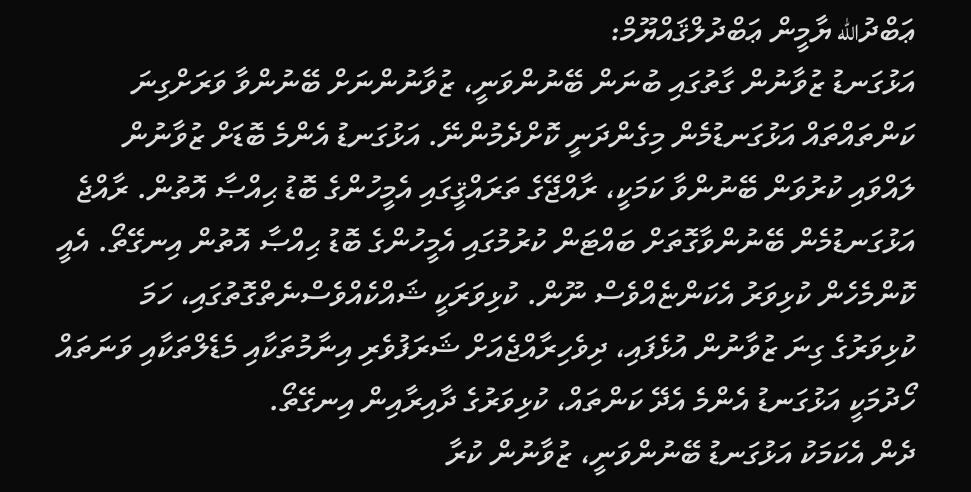ޢަބްދުالله ޔާމީން ޢަބްދުލްޤައްޔޫމް:
އަޅުގަނޑު ޒުވާނުން ގާތުގައި ބުނަން ބޭނުންވަނީ، ޒުވާނުންނަށް ބޭނުންވާ ވަރަށްގިނަ ކަންތައްތައް އަޅުގަނޑުމެން މިގެންދަނީ ކޮށްދެމުންނޭ. އަޅުގަނޑު އެންމެ ބޮޑަށް ޒުވާނުން ލައްވައި ކުރުވަން ބޭނުންވާ ކަމަކީ، ރާއްޖޭގެ ތަރައްޤީގައި އެމީހުންގެ ބޮޑު ޙިއްޞާ އޮތުން. ރާއްޖެ އަޅުގަނޑުމެން ބޭނުންވާގޮތަށް ބައްޓަން ކުރުމުގައި އެމީހުންގެ ބޮޑު ޙިއްޞާ އޮތުން އިނގޭތޯ. އެއީ ކޮންމެހެން ކުޅިވަރު އެކަންޏެއްވެސް ނޫން. ކުޅިވަރަކީ ޝައްކެއްވެސްނެތްގޮތުގައި، ހަމަ ކުޅިވަރުގެ ގިނަ ޒުވާނުން އުޅެފައި، ދިވެހިރާއްޖެއަށް ޝަރަފުވެރި އިނާމުތަކާއި މެޑެލްތަކާއި ވަނަތައް ހޯދުމަކީ އަޅުގަނޑު އެންމެ އެދޭ ކަންތައް، ކުޅިވަރުގެ ދާއިރާއިން އިނގޭތޯ.
ދެން އެކަމަކު އަޅުގަނޑު ބޭނުންވަނީ، ޒުވާނުން ކުރާ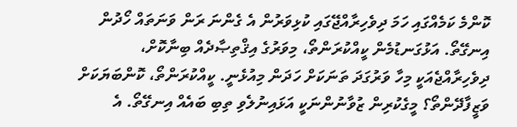ކޮންމެ ކަމެއްގައި ހަމަ ދިވެހިރާއްޖޭގައި ކުޅިވަރުން އެ ގެންނަ ރަން ވަނަތައް ހޯދުން އިނގޭތޯ. އަޅުގަނޑުމެން ކީއްކުރަންތޯ، މިވަރުގެ އިޤްތިޞާދެއް ބިނާކޮށް، ދިވެހިރާއްޖެއަކީ މިހާ ވަރުގަދަ ތަނަކަށް ހަދަން މިއުޅެނީ. ކީއްކުރަންތޯ، ކޮންބަޔަކަށް ވަޒީފާދޭންތޯ؟ މީގެކުރިން ޒުވާނުންނަކީ އަޅައިނުލެވި ތިބި ބައެއް އިނގޭތޯ. އެ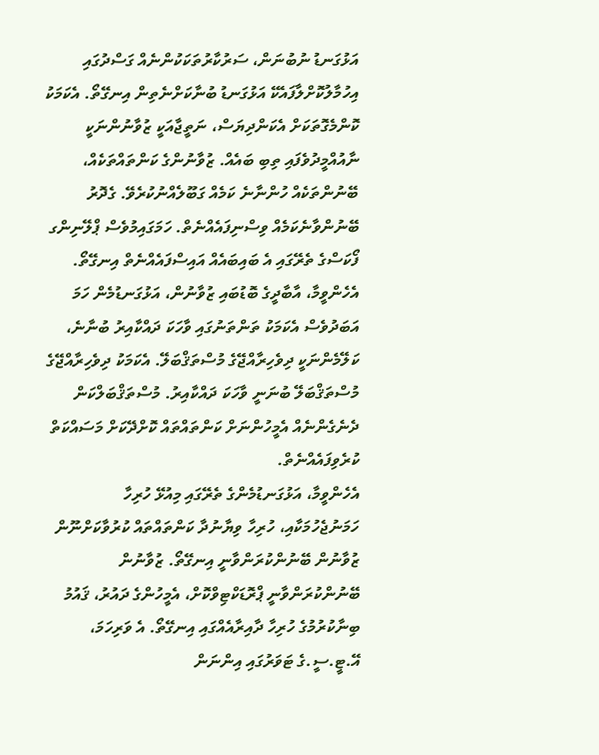އަޅުގަނޑު ނުބުނަން، ސަރުކާރުތަކަކުންނެއް ގަސްދުގައި އިހުމާލުކޮށްލާފައެކޭ އަޅުގަނޑު ބުނާކަށްނެތިން އިނގޭތޯ. އެކަމަކު ކޮންމެގޮތަކަށް އެކަންދިޔަސް، ނަތީޖާއަކީ ޒުވާނުންނަކީ ނާއުއްމީދުވެފައި ތިބި ބައެއް. ޒުވާނުންގެ ކަންތައްތަކެއް، ބޭނުންތަކެއް ހުންނާނެ ކަމެއް ގަބޫލެއްނުކުރެވޭ. ގެދޮރު ބޭނުންވާނެކަމެއް ވިސްނިފައެއްނެތް. ހަމަގައިމުވެސް ޕްލޭނިންގ ފޯކަސްގެ ތެރޭގައި އެ ބައިބައެއް އައިސްފައެއްނެތް އިނގޭތޯ. އެހެންވީމާ، އާބާދީގެ ބޮޑުބައި ޒުވާނުން، އަޅުގަނޑުމެން ހަމަ އަބަދުވެސް އެކަމަކު ތަންތަނުގައި ވާހަކަ ދައްކާއިރު ބުނާނެ، ކަލޭމެންނަކީ ދިވެހިރާއްޖޭގެ މުސްތަޤްބަލޭ. އެކަމަކު ދިވެހިރާއްޖޭގެ މުސްތަޤްބަލޭ ބުނަނީ ވާހަކަ ދައްކާއިރު. މުސްތަޤްބަލްކަން ދެނެގެންނެއް އެމީހުންނަށް ކަންތައްތައް ކޮށްދޭކަށް މަސައްކަތް ކުރެވިފައެއްނެތް.
އެހެންވީމާ، އަޅުގަނޑުމެންގެ ތެރޭގައި މިއުޅޭ ހުރިހާ ހަމަނުޖެހުމަކާއި، ހުރިހާ ވިޔާނުދާ ކަންތައްތައް ކުރުވާކަށްނޫން ޒުވާނުން ބޭނުންކުރަންވާނީ އިނގޭތޯ. ޒުވާނުން ބޭނުންކުރަންވާނީ ޕްރޮޑަކްޓިވްކޮށް، އެމީހުންގެ ދައުރު، ޤައުމު ބިނާކުރުމުގެ ހުރިހާ ދާއިރާއެއްގައި އިނގޭތޯ. އެ ވަރިހަމަ، އޭ.ޓީ.ސީ.ގެ ޓަވަރުގައި އިންނަން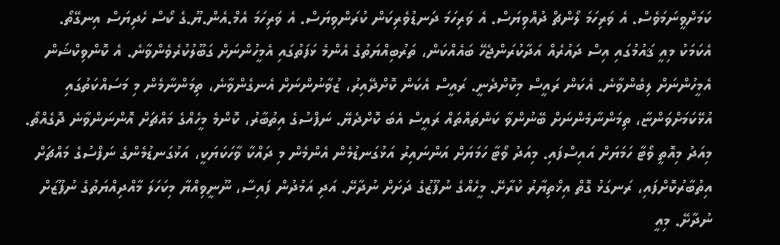ކަމަށްވީނަމަވެސް. އެ ވަރިހަމަ ލޯންޗް ދުއްވިޔަސް. އެ ވަރިހަމަ ދަނޑުވެރިކަން ކުރަންވިޔަސް. އެ ވަރިހަމަ އެމް.އެން.ޔޫ.ގެ ކޯސް ހެދިޔަސް އިނގޭތޯ.
އެކަމަކު މިއީ ޤައުމުގައި އިސް ދައުރެއް އަދާކުރަންޖެހޭ ބައެއްކަން، ތަރުބިއްޔަތުގެ އެންމެ ޅަފަތުގައި އެމީހުންނަށް ގަބޫލުކުރެވެންވާނެ. އެ ކޮންވިކްޝަން އެމީހުންނަށް ލިބެންވާނެ. އެކަން ރައީސް މިކޮށްދެނީ. ރައީސް އެކަން ކޮށްދޭއިރު، ޒުވާނުންނަށް އެނގެންވާނެ، ތިމަންނާމެން މި މަސައްކަތުގައި އުޅޭކަމަށްވަންޏާ، ތިމަންނާމެންނަށް ބޭނުންވާ ކަންތައްތައް ރައީސް އެބަ ކޮށްދެޔޭ. ނަފްސުގެ އިތުބާރު، ކޮންމެ މީހެއްގެ މައްޗަށް އޮންނަންވާނެ ދޮގެއްތޯ.
މިއަދު މިއޮތީ ވޯޓާ ހަމަޔަށް އައިސްފައި. މިއަދު ވޯޓާ ހަމަޔަށް އަންނައިރު އަޅުގަނޑުމެން އެންމެން މި ދައްކާ ވާހަކަޔަކީ، އަޅުގަނޑުމެންގެ ނަފްސުގެ މައްޗަށް އިތުބާރުކޮށްފައި، ރަނގަޅު ގޮތް އިޚްތިޔާރު ކުރާށޭ. މީހެއްގެ ނުފޫޒުގެ ދަށަށް ނުދާށޭ. އަދި އަމުދުން ފައިސާ، ނޫނީވިއްޔާ މިކަހަލަ މާއްދިއްޔަތުގެ ނުފޫޒަށް ނުދާށޭ. މިއީ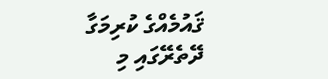ޤައުމެއްގެ ކުރިމަގާ ދޭތެރޭގައި މި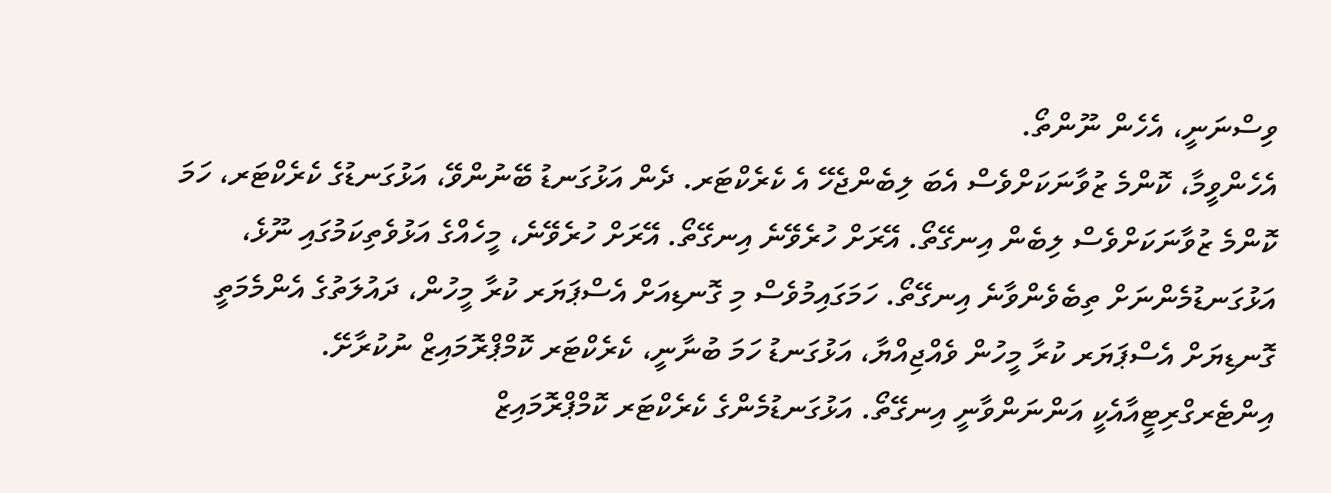ވިސްނަނީ، އެހެން ނޫންތޯ.
އެހެންވީމާ، ކޮންމެ ޒުވާނަކަށްވެސް އެބަ ލިބެންޖެހޭ އެ ކެރެކްޓަރ. ދެން އަޅުގަނޑު ބޭނުންވޭ، އަޅުގަނޑުގެ ކެރެކްޓަރ، ހަމަ ކޮންމެ ޒުވާނަކަށްވެސް ލިބެން އިނގޭތޯ. އޭރަށް ހުރެވޭނެ އިނގޭތޯ. އޭރަށް ހުރެވޭނެ، މީހެއްގެ އަޅުވެތިކަމުގައި ނޫޅެ، އަޅުގަނޑުމެންނަށް ތިބެވެންވާނެ އިނގޭތޯ. ހަމަގައިމުވެސް މި ގޮނޑިއަށް އެސްޕަޔަރ ކުރާ މީހުން، ދައުލަތުގެ އެންމެމަތީ ގޮނޑިޔަށް އެސްޕަޔަރ ކުރާ މީހުން ވެއްޖިއްޔާ، އަޅުގަނޑު ހަމަ ބުނާނީ، ކެރެކްޓަރ ކޮމްޕްރޮމައިޒް ނުކުރާށޭ. އިންޓެރގްރިޓީއާއެކީ އަންނަންވާނީ އިނގޭތޯ. އަޅުގަނޑުމެންގެ ކެރެކްޓަރ ކޮމްޕްރޮމައިޒް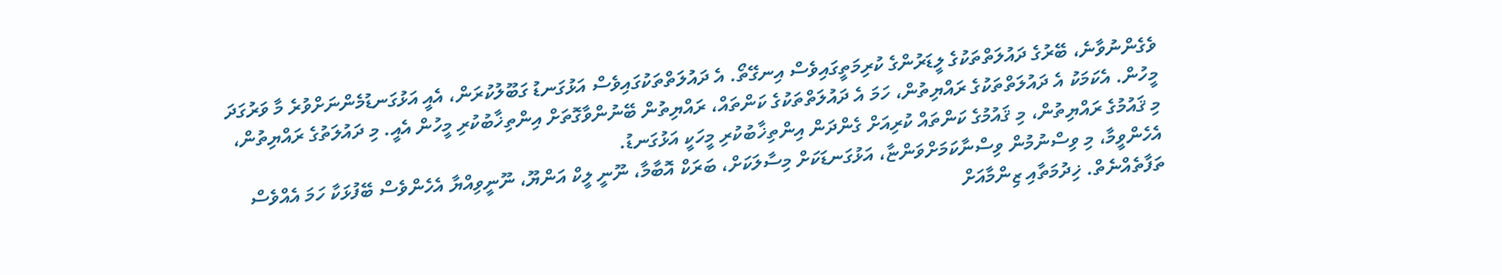ވެގެންނުވާނެ، ބޭރުގެ ދައުލަތްތަކުގެ ލީޑަރުންގެ ކުރިމަތީގައިވެސް އިނގޭތޯ. އެ ދައުލަތްތަކުގައިވެސް އަޅުގަނޑު ގަބޫލުކުރަން، އެއީ އަޅުގަނޑުމެންނަށްވުރެ މާ ވަރުގަދަ މީހުން. އެކަމަކު އެ ދައުލަތްތަކުގެ ރައްޔިތުން، ހަމަ އެ ދައުލަތްތަކުގެ ކަންތައް، ރައްޔިތުން ބޭނުންވާގޮތަށް އިންތިޚާބުކުރި މީހުން އެއީ. މި ދައުލަތުގެ ރައްޔިތުން، މި ޤައުމުގެ ރައްޔިތުން، މި ޤައުމުގެ ކަންތައް ކުރިއަށް ގެންދަން އިންތިޚާބުކުރި މީހަކީ އަޅުގަނޑު.
އެހެންވީމާ، މި ވިސްނުމުން ވިސްނާކަމަށްވަންޏާ، އަޅުގަނޑަކަށް މިސާލަކަށް، ބަރަކް އޮބާމާ، ނޫނީ ލީކް އަންޔޫ، ނޫނީވިއްޔާ އެހެންވެސް ބޭފުޅަކާ ހަމަ އެއްވެސް ތަފާތެއްނެތް. ޚިދުމަތާއި ޒިންމާއަށް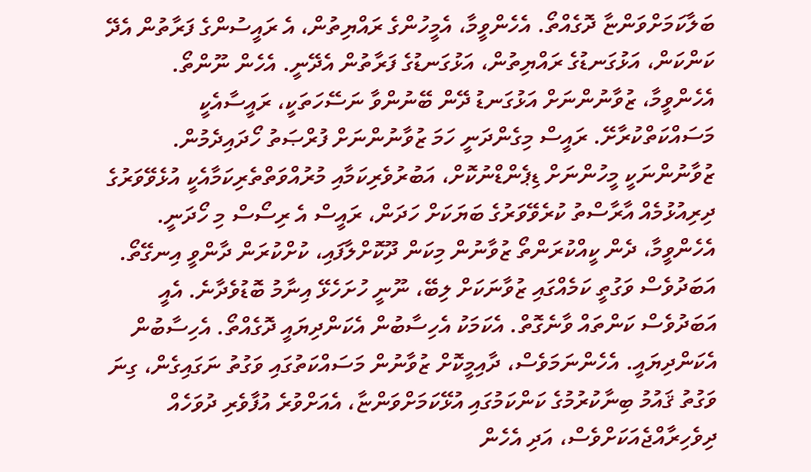ބަލާކަމަށްވަންޏާ ދޮގެއްތޯ. އެހެންވީމާ، އެމީހުންގެ ރައްޔިތުން، އެ ރައީސުންގެ ފަރާތުން އެދޭ ކަންކަން، އަޅުގަނޑުގެ ރައްޔިތުން، އަޅުގަނޑުގެ ފަރާތުން އެދޭނީ. އެހެން ނޫންތޯ.
އެހެންވީމާ، ޒުވާނުންނަށް އަޅުގަނޑު ދޭން ބޭނުންވާ ނަސޭހަތަކީ، ރައީސާއެކީ މަސައްކަތްކުރާށޭ. ރައީސް މިގެންދަނީ ހަމަ ޒުވާނުންނަށް ފުރްޞަތު ހޯދައިދެމުން. ޒުވާނުންނަކީ މީހުންނަށް ޑިޕެންޑްނުކޮށް، އަބުރުވެރިކަމާއި މުރުއްވަތްތެރިކަމާއެކީ އުޅެވޭވަރުގެ ދިރިއުޅުމެއް އާރާސްތު ކުރެވޭވަރުގެ ބަޔަކަށް ހަދަން، ރައީސް އެ ރިސޯސް މި ހޯދަނީ.
އެހެންވީމާ، ދެން ކީއްކުރަންތޯ ޒުވާނުން މިކަން ދޫކޮށްލާފައި، ކުށްކުރަން ދާންވީ އިނގޭތޯ. އަބަދުވެސް ވަގުތީ ކަމެއްގައި ޒުވާނަކަށް ލިބޭ، ނޫނީ ހުށަހެޅޭ އިނާމު ބޮޑުވެދާނެ. އެއީ އަބަދުވެސް ކަންތައް ވާނެގޮތް. އެކަމަކު އެހިސާބުން އެކަންދިޔައީ ދޮގެއްތޯ. އެހިސާބުން އެކަންދިޔައީ. އެހެންނަމަވެސް، ދާއިމީކޮށް ޒުވާނުން މަސައްކަތުގައި ވަގުތު ނަގައިގެން، ގިނަ ވަގުތު ޤައުމު ބިނާކުރުމުގެ ކަންކަމުގައި އުޅޭކަމަށްވަންޏާ، އެއަށްވުރެ އުފާވެރި ދުވަހެއް ދިވެހިރާއްޖެއަކަށްވެސް، އަދި އެހެން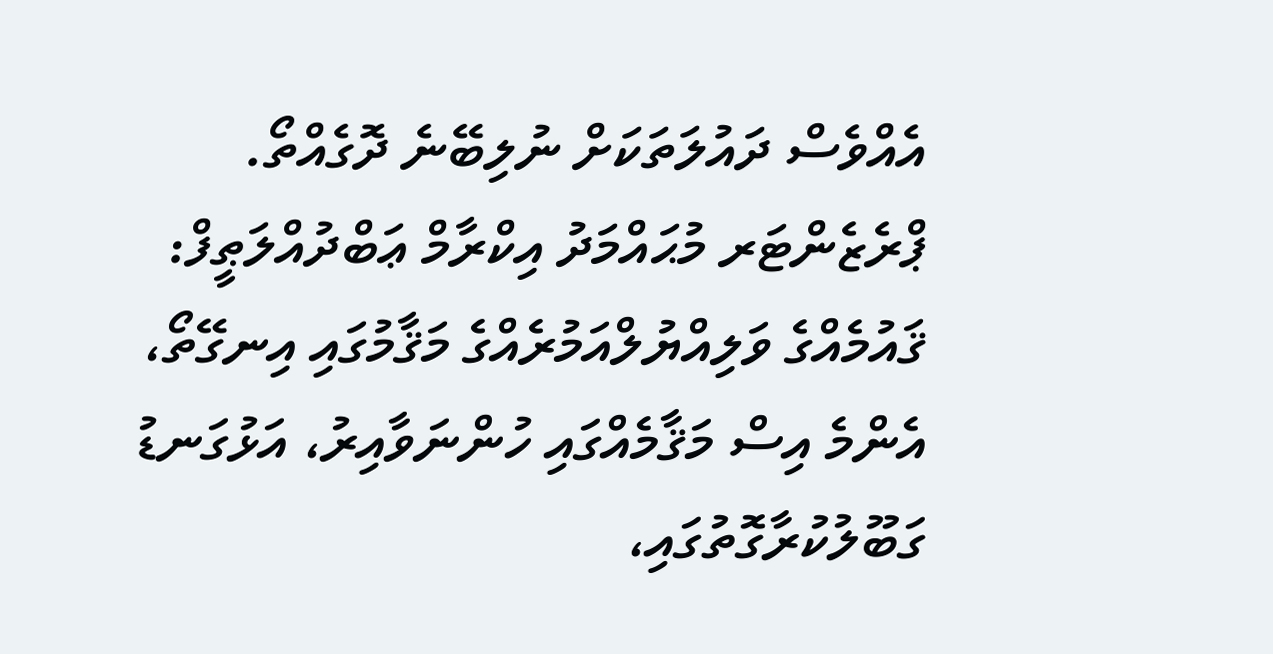އެއްވެސް ދައުލަތަކަށް ނުލިބޭނެ ދޮގެއްތޯ.
ޕްރެޒެންޓަރ މުޙައްމަދު އިކްރާމް ޢަބްދުއްލަޠީފް:
ޤައުމެއްގެ ވަލިއްޔުލްއަމުރެއްގެ މަޤާމުގައި އިނގޭތޯ، އެންމެ އިސް މަޤާމެއްގައި ހުންނަވާއިރު، އަޅުގަނޑު ގަބޫލުކުރާގޮތުގައި،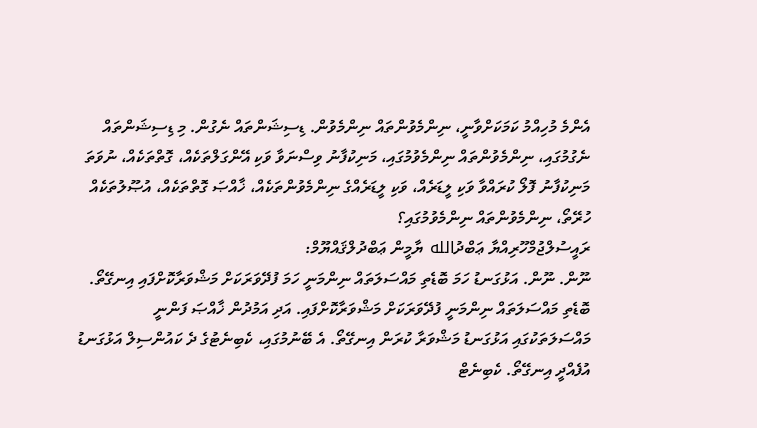އެންމެ މުހިއްމު ކަމަކަށްވާނީ، ނިންމެވުންތައް ނިންމެވުން. ޑިސިޝަންތައް ނެގުން. މި ޑިސިޝަންތައް ނެގުމުގައި، ނިންމެވުންތައް ނިންމެވުމުގައި، މަނިކުފާނު ވިސްނަވާ ވަކި އޭންގަލްތަކެއް، ގޮތްތަކެއް، ނުވަތަ މަނިކުފާނު ފޮލޯ ކުރައްވާ ވަކި ލީޑަރެއް، ވަކި ލީޑަރެއްގެ ނިންމެވުންތަކެއް، ޚާއްޞަ ގޮތްތަކެއް، އުޞޫލުތަކެއް ހުރޭތޯ، ނިންމެވުންތައް ނިންމެވުމުގައި؟
ރައީސުލްޖުމްހޫރިއްޔާ ޢަބްދުالله ޔާމީން ޢަބްދުލްޤައްޔޫމް:
ނޫން. ނޫން. އަޅުގަނޑު ހަމަ ބޮޑެތި މައްސަލަތައް ނިންމަނީ ހަމަ ފުދޭވަރަކަށް މަޝްވަރާކޮށްފައި އިނގޭތޯ. ބޮޑެތި މައްސަލަތައް ނިންމަނީ ފުދޭވަރަކަށް މަޝްވަރާކޮށްފައި. އަދި އަމުދުން ޚާއްޞަ ފަންނީ މައްސަލަތަކުގައި އަޅުގަނޑު މަޝްވަރާ ކުރަން އިނގޭތޯ. އެ ބޭނުމުގައި، ކެބިނެޓުގެ ދެ ކައުންސިލް އަޅުގަނޑު އުފެއްދީ އިނގޭތޯ. ކެބިނެޓް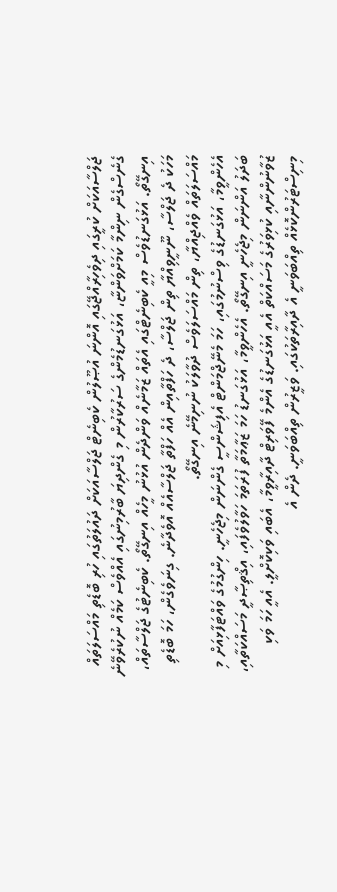ޖަލްސާއަކަށް ކުރީގައި ދިވެހިރާއްޖޭގައި އޮންނަ އުޞޫލުން ކެބިނެޓް ޖަލްސާއަކަށް ދައުލަތުގައި ހުރި ބޮޑެތި މައްސަލަތައް ގެނެސްގެން ނިންމާ ކަމަށްވަންޏާ، އަޅުގަނޑުމެންގެ ސަރުކާރުން މި ގެންދިޔަ ބާރުމިނުގައި އެއްވެސް ކަމެއް ނުކުރެވޭނެ އިނގޭތޯ. އަޅުގަނޑުވެސް މިއީ ކެބިނެޓްގައި އެތައް ޒަމާނެއް ވަންދެން އުޅުނު މީހެއް އިނގޭތޯ. ކެބިނެޓުގެ ޖަލްސާތައް، މަހަކު ދެ ޖަލްސާ، ނޫނީވިއްޔާ ތިން ޖަލްސާ، ދެ ހަފްތާއިން އެއް ހަފްތާ ޖަލްސާއެއް އޮވެދާނެ. ގިނަވެގެން، ހަމަ ބޮޑެތި މައްސަލަތައް ވެއްޖިއްޔާ، ތިން މައްސަލަވެސް ދުވާލަކު ނުނިމޭނެ އިނގޭތޯ.
އެހެންވީމާ، އަޅުގަނޑުގެ ވިސްނުމުގައި، ހަމަ މެނޭޖްމަންޓް އެފިޝަންސީ ގެންނަން މިޖެހެނީ. ހިންގުމުގެ ވައްޓަފާޅިއަށް މި ބަދަލު އަންނަން މިޖެހެނީ އިނގޭތޯ. އެހެންވީމާ، އަޅުގަނޑު ހަމަ ޒަޢާމަތާ ފުރަތަމަ ހަވާލުވެފައި، އިޤްތިޞާދީ މަސައްކަތާއި، ޒުވާނުންނާއި ކުޅިވަރުގެ މަސައްކަތް އެއީ އަޅުގަނޑުގެ އެންމެ ފޭވަރިޓް ދާއިރާވީމާ، އެބައި ވަކިކޮށްލީ. އެއީ ހަމަ ވަކި މިނިސްޓަރުންކޮޅެއް ތިއްބަވަނީ އެ ދާއިރާތަކުގައި. ވަޒީރުން ތިއްބަވަނީ. ދެން އެ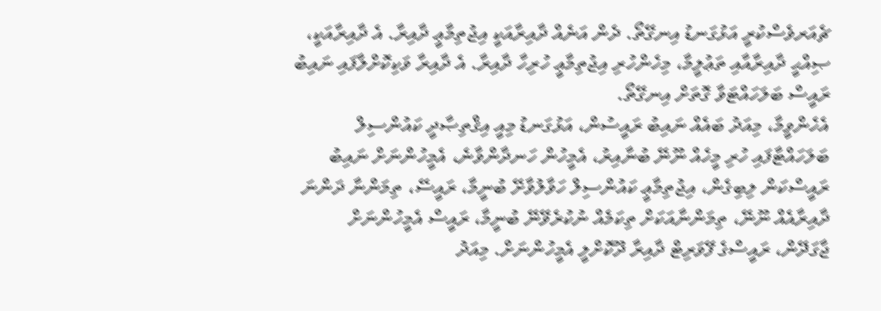ޗެއަރވެސްކުރީ އަޅުގަނޑު އިނގޭތޯ. ދެން އަނެއް ދާއިރާއަކީ އިޖުތިމާޢީ ދާއިރާ. އެ ދާއިރާއަކީ، ޞިއްޙީ ދާއިރާއާއި ތަޢުލީމާ، މިހެންހުރި އިޖުތިމާޢީ ހުރިހާ ދާއިރާ. އެ ދާއިރާ ވަކިކޮށްލާފައި ނައިބު ރައީސް ބަލަހައްޓަވާ ގޮތަށް އިނގޭތޯ.
އެހެންވީމާ، މިއަދު ބައެއް ނައިބު ރައީސުން، އަޅުގަނޑު މިއީ އިޤްތިޞާދީ ކައުންސިލް ބަލަހައްޓާފައި ހުރި މީހެއް ނޫނޭ ބުނާއިރު، އެމީހުން ހަނދާންވާނެ، އެމީހުންނަށް ނައިބު ރައީސްކަން ލިބިގެން، އިޖުތިމާޢީ ކައުންސިލް ހަވާލުވާށޭ ބުނީމާ، ރައީސޭ، ތިމަންނާ ދަންނަ ދާއިރާއެއް ނޫނޭ، ތިމަންނާއަކަށް ތިކަމެއް ނުކުރެވޭނޭ ބުނީމާ، ރައީސް އެމީހުންނަށް ޖާގަދޭން، ރައީސްގެ ފޭވަރިޓް ދާއިރާ ދޫކޮށްލީ އެމީހުންނަށް. މިއަދު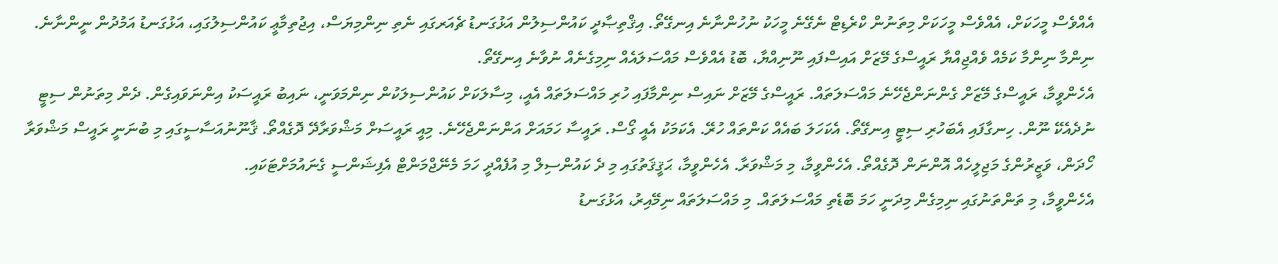އެއްވެސް މީހަކަށް، އެއްވެސް މީހަކަށް މިތަނުން ކްރެޑިޓް ނެގޭނެ މީހަކު ނުހުންނާނެ އިނގޭތޯ. އިޤްތިޞާދީ ކައުންސިލުން އަޅުގަނޑު ޗެއަރގައި ނެތި ނިންމިޔަސް، އިޖުތިމާޢީ ކައުންސިލުގައި، އަޅުގަނޑު އަމުދުން ނީންނާނެ. ނިންމާ ނިންމާ ކަމެއް ވެއްޖިއްޔާ ރައީސްގެ މޭޒަށް އައިސްފައި ނޫނިއްޔާ، ބޮޑު އެއްވެސް މައްސަލައެއް ނިމިގެނެއް ނުވާނެ އިނގޭތޯ.
އެހެންވީމާ، ރައީސްގެ މޭޒަށް ގެންނަންޖެހޭނެ މައްސަލަތައް. ރައީސްގެ މޭޒަށް ނައިސް ނިންމާފައި ހުރި މައްސަލަތައް އެއީ، މިސާލަކަށް ކައުންސިލަކުން ނިންމަވަނީ، ނައިބު ރައީސަކު އިންނަވައިގެން. ދެން މިތަނުން ސިޓީ ނުދެއެކޭ ނޫން. ހިނގާފައި އެބަހުރި ސިޓީ އިނގޭތޯ. އެކަހަލަ ބައެއް ކަންތައް ހުރޭ. އެކަމަކު އެއީ ގޯސް. ރައީސާ ހަމައަށް އަންނަންޖެހޭނެ. މިއީ ރައީސަށް މަޝްވަރާދޭ ދޮގެއްތޯ. ޤާނޫނުއަސާސީގައި މި ބުނަނީ ރައީސް މަޝްވަރާ ހޯދަން، ވަޒީރުންގެ މަޖިލީހެއް އޮންނަން ދޮގެއްތޯ. އެހެންވީމާ، މި މަޝްވަރާ. އެހެންވީމާ، ޙަޤީޤަތުގައި މި ދެ ކައުންސިލް މި އުފެއްދީ ހަމަ މެނޭޖްމަންޓް އެފިޝަންސީ ގެނައުމަށްޓަކައި.
އެހެންވީމާ، މި ތަންތަނުގައި ނިމިގެން މިދަނީ ހަމަ ބޮޑެތި މައްސަލަތައް. މި މައްސަލަތައް ނިމޭއިރު، އަޅުގަނޑު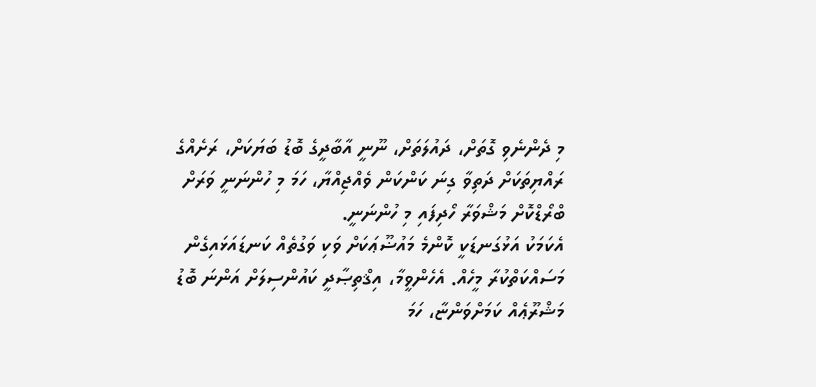މި ދެންނެވި ގޮތަށް، ދައުލަތަށް، ނޫނީ އާބާދީގެ ބޮޑު ބަޔަކަށް، ރަށެއްގެ ރައްޔިތަކަށް ދަތިވާ ގިނަ ކަންކަން ވެއްޖިއްޔާ، ހަމަ މި ހުންނަނީ ވަރަށް ބްރޯޑްކޮށް މަޝްވަރާ ހޯދިފައި މި ހުންނަނީ.
އެކަމަކު އަޅުގަނޑަކީ ކޮންމެ މައުޟޫޢަކަށް ވަކި ވަގުތެއް ކަނޑައަޅައިގެން މަސައްކަތްކުރާ މީހެއް. އެހެންވީމާ، އިޤްތިޞާދީ ކައުންސިލަށް އަންނަ ބޮޑު މަޝްރޫޢެއް ކަމަށްވަންޏާ، ހަމަ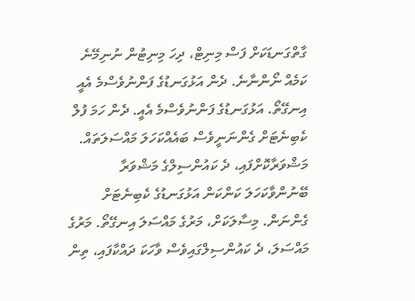ގާތްގަނޑަކަށް ފަސް މިނިޓް، ދިހަ މިނިޓުން ނުނިމޭނެ ކަމެއް ނޯންނާނެ. ދެން އަޅުގަނޑުގެ ފަންނުވެސްމެ އެއީ އިނގޭތޯ. އަޅުގަނޑުގެ ފަންނުވެސްމެ އެއީ. ދެން ހަމަ ފުލް ކެބިނެޓަށް ގެންނަނީވެސް ބައެއްކަހަލަ މައްސަލަތައް. މަޝްވަރާކޮށްފައި، ދެ ކައުންސިލްގެ މަޝްވަރާ ބޭނުންވާކަހަލަ ކަންކަން އަޅުގަނޑުގެ ކެބިނެޓަށް ގެންނަން. މިސާލަކަށް، މަރުގެ މައްސަލަ އިނގޭތޯ. މަރުގެ މައްސަލަ، ދެ ކައުންސިލްގައިވެސް ވާހަކަ ދައްކާފައި، ތިން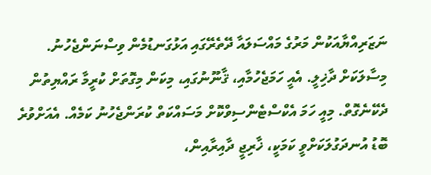ނަޒަރިއްޔާއަކުން މަރުގެ މައްސަލައާ ދޭތެރޭގައި އަޅުގަނޑުމެން ވިސްނަންޖެހުނު. މިސާލަކަށް ދާޚިލީ. އެއީ ހަމަޖެހުމާއި، ޤާނޫނުގައި، މިކަން މިގޮތަށް ކުރީމާ ރައްޔިތުން ދެކޭނެގޮތް. މިއީ ހަމަ އެކްސްޓެންސިވްކޮށް މަސައްކަތް ކުރަންޖެހުނު ކަމެއް. އެއަށްވުރެ ބޮޑު އުނދަގުލަކަށްވީ ކަމަކީ، ޚާރިޖީ ދާއިރާއިން،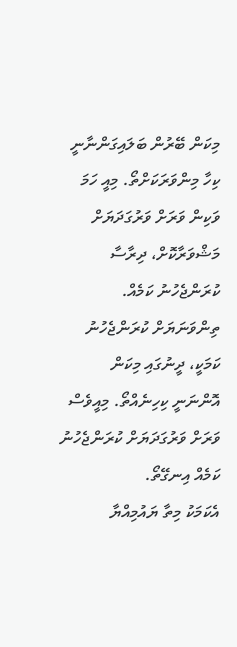މިކަން ބޭރުން ބަލައިގަންނާނީ ކިހާ މިންވަރަކަށްތޯ. މިއީ ހަމަ ވަކިން ވަރަށް ވަރުގަދަޔަށް މަޝްވަރާކޮށް، ދިރާސާ ކުރަންޖެހުނު ކަމެއް. ތިންވަނަޔަށް ކުރަންޖެހުނު ކަމަކީ، ދީނުގައި މިކަން އޮންނަނީ ކިހިނެއްތޯ. މިއީވެސް ވަރަށް ވަރުގަދަޔަށް ކުރަންޖެހުނު ކަމެއް އިނގޭތޯ.
އެކަމަކު މިތާ ޔައުމިއްޔާ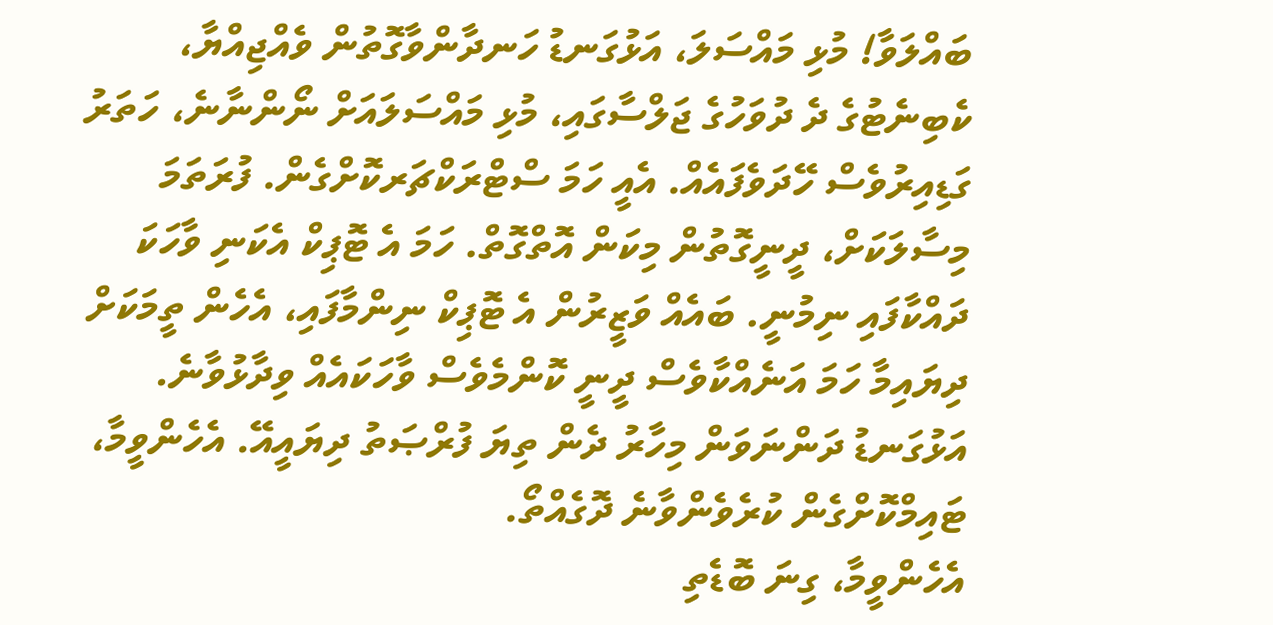ބައްލަވާ! މުޅި މައްސަލަ، އަޅުގަނޑު ހަނދާންވާގޮތުން ވެއްޖިއްޔާ، ކެބިނެޓުގެ ދެ ދުވަހުގެ ޖަލްސާގައި، މުޅި މައްސަލައަށް ނޯންނާނެ، ހަތަރު ގަޑިއިރުވެސް ހޭދަވެފައެއް. އެއީ ހަމަ ސްޓްރަކްޗަރކޮށްގެން. ފުރަތަމަ މިސާލަކަށް، ދީނީގޮތުން މިކަން އޮތްގޮތް. ހަމަ އެ ޓޮޕިކް އެކަނި ވާހަކަ ދައްކާފައި ނިމުނީ. ބައެއް ވަޒީރުން އެ ޓޮޕިކް ނިންމާފައި، އެހެން ތީމަކަށް ދިޔައިމާ ހަމަ އަނެއްކާވެސް ދީނީ ކޮންމެވެސް ވާހަކައެއް ވިދާޅުވާނެ. އަޅުގަނޑު ދަންނަވަން މިހާރު ދެން ތިޔަ ފުރްޞަތު ދިޔައީއޭ. އެހެންވީމާ، ޓައިމްކޮށްގެން ކުރެވެންވާނެ ދޮގެއްތޯ.
އެހެންވީމާ، ގިނަ ބޮޑެތި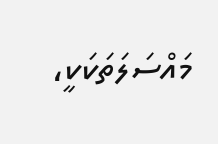މައްސަލަތަކަކީ،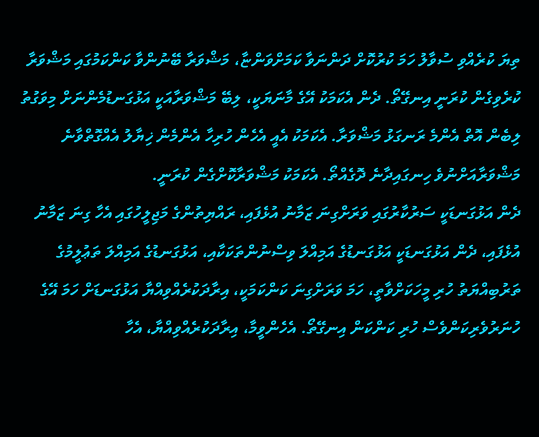ތިޔަ ކުރެއްވި ސުވާލު ހަމަ ކުރުކޮށް ދަންނަވާ ކަމަށްވަންޏާ، މަޝްވަރާ ބޭނުންވާ ކަންކަމުގައި މަޝްވަރާ ކުރެވިގެން ކުރަނީ އިނގޭތޯ. ދެން އެކަމަކު އޭގެ މާނަޔަކީ، ލިބޭ މަޝްވަރާއަކީ އަޅުގަނޑުމެންނަށް މިވަގުތު ލިބެން އޮތް އެންމެ ރަނގަޅު މަޝްވަރާ. އެކަމަކު އެއީ އެހެން ހުރިހާ އެންމެން ޚިޔާލު އެއްގޮތްވާނެ މަޝްވަރާއަށްނުވެ ހިނގައިދާނެ ދޮގެއްތޯ. އެކަމަކު މަޝްވަރާކޮށްގެން ކުރަނީ.
ދެން އަޅުގަނޑަކީ ސަރުކާރުގައި ވަރަށްގިނަ ޒަމާނު އުޅެފައި، ރައްޔިތުންގެ މަޖިލީހުގައި އެހާ ގިނަ ޒަމާނު އުޅެފައި، ދެން އަޅުގަނޑަކީ އަޅުގަނޑުގެ އަމިއްލަ ވިސްނުންތަކަކާއި، އަޅުގަނޑުގެ އަމިއްލަ ތަޢުލީމުގެ ތަރުބިއްޔަތު ހުރި މީހަކަށްވާތީ، ހަމަ ވަރަށްގިނަ ކަންކަމަކީ، އިރާދަކުރެއްވިއްޔާ އަޅުގަނޑަށް ހަމަ އޭގެ ހުނަރުވެރިކަންވެސް ހުރި ކަންކަން އިނގޭތޯ. އެހެންވީމާ، އިރާދަކުރެއްވިއްޔާ، އެހާ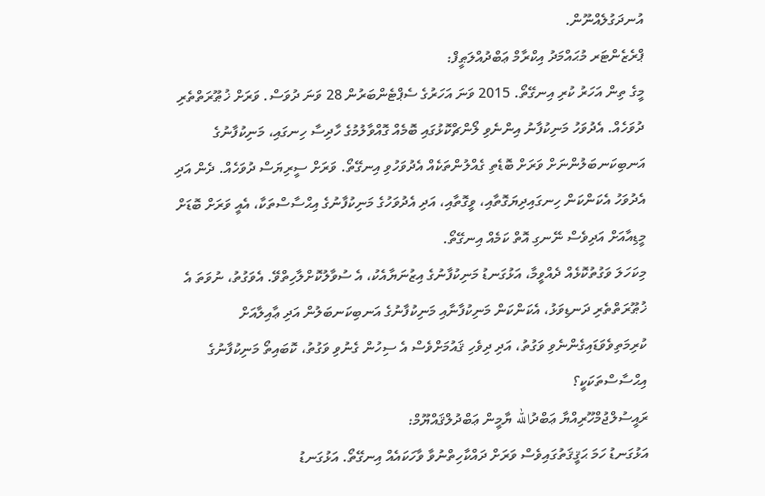އުނދަގުލެއްނޫން.
ޕްރެޒެންޓަރ މުޙައްމަދު އިކްރާމް ޢަބްދުއްލަޠީފް:
މީގެ ތިން އަހަރު ކުރި އިނގޭތޯ. 2015 ވަނަ އަހަރުގެ ސެޕްޓެންބަރުން 28 ވަނަ ދުވަސް. ވަރަށް ޚުޠޫރަތްތެރި ދުވަހެއް. އެދުވަހު މަނިކުފާނު އިންނެވި ލޯންޗްކޮޅުގައި ބޮމެއް ގޮއްވާލުމުގެ ހާދިސާ ހިނގައި، މަނިކުފާނުގެ އަނބިކަނބަލުންނަށް ވަރަށް ބޮޑެތި ގެއްލުންތަކެއް އެދުވަހުވި އިނގޭތޯ. ވަރަށް ސީރިޔަސް ދުވަހެއް. ދެން އަދި އެދުވަހު އެކަންކަން ހިނގައިދިޔަގޮތާއި، ވީގޮތާއި، އަދި އެދުވަހުގެ މަނިކުފާނުގެ އިޙްސާސްތަކާ، އެއީ ވަރަށް ބޮޑަށް މީޑިއާއަށް އަދިވެސް ނޭނގި އޮތް ކަމެއް އިނގޭތޯ.
މިކަހަލަ ވަގުތުކޮޅެއް ދެއްވީމާ، އަޅުގަނޑު މަނިކުފާނުގެ އިޒުނަޔާއެކު، އެ ސުވާލުކޮށްލާހިތްވޭ. އެވަގުތު، ނުވަތަ އެ ޚުޠޫރަތްތެރި ދަނޑިވަޅު، އެކަންކަން މަނިކުފާނާއި މަނިކުފާނުގެ އަނބިކަނބަލުން އަދި ޢާއިލާއަށް ކުރިމަތިވެވަޑައިގެންނެވި ވަގުތު، އަދި ދިވެހި ޤައުމަށްވެސް އެ ސިހުން ގެނުވި ވަގުތު، ކޮބައިތޯ މަނިކުފާނުގެ އިޙްސާސްތަކަކީ؟
ރައީސުލްޖުމްހޫރިއްޔާ ޢަބްދުالله ޔާމީން ޢަބްދުލްޤައްޔޫމް:
އަޅުގަނޑު ހަމަ ޙަޤީޤަތުގައިވެސް ވަރަށް ދައްކާހިތްނުވާ ވާހަކައެއް އިނގޭތޯ. އަޅުގަނޑު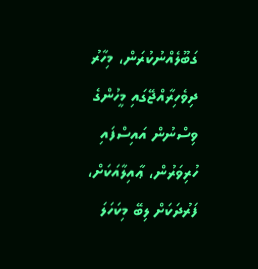ގަބޫލެއްނުކުރަން، މިހާރު ދިވެހިރާއްޖޭގައި މީހުންގެ ވިސްނުން އައިސްފައި ހުރިވަރުން، ޢާއިލާއަކަށް، ފަރުދަކަށް ލިބޭ މިކަހަލަ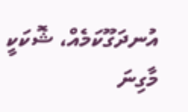އުނދަގޫކަމެއް، ޝޮކަކީ މާގިނަ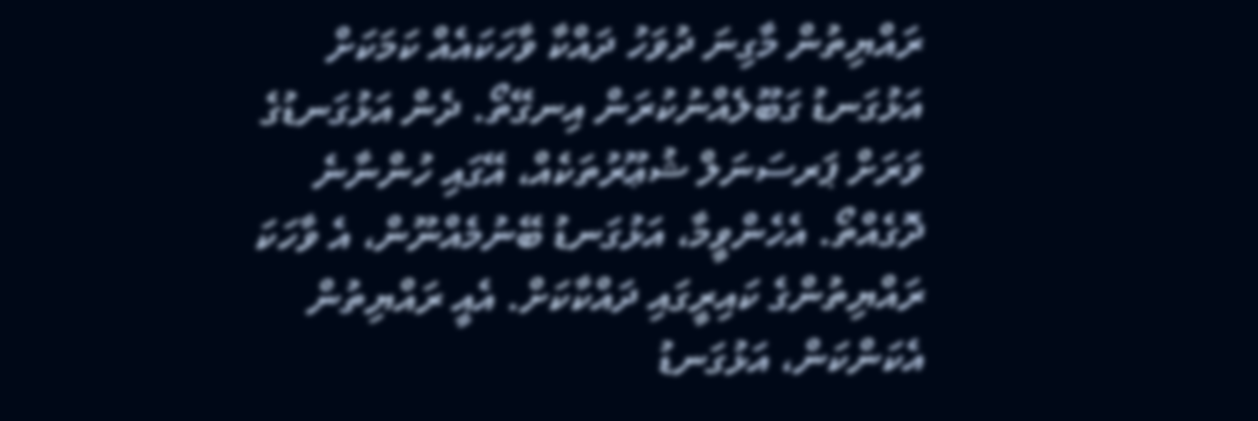ރައްޔިތުން މާގިނަ ދުވަހު ދައްކާ ވާހަކައެއް ކަމަކަށް އަޅުގަނޑު ގަބޫލެއްނުކުރަން އިނގޭތޯ. ދެން އަޅުގަނޑުގެ ވަރަށް ޕަރސަނަލް ޝުޢޫރުތަކެއް، އޭގައި ހުންނާނެ ދޮގެއްތޯ. އެހެންވީމާ، އަޅުގަނޑު ބޭނުމެއްނޫން، އެ ވާހަކަ ރައްޔިތުންގެ ކައިރީގައި ދައްކާކަށް. އެއީ ރައްޔިތުން އެކަންކަން، އަޅުގަނޑު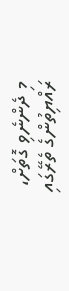މި ދެންނެވި ގޮތަށް، ރައްޔިތުންގެ ތެރޭގައި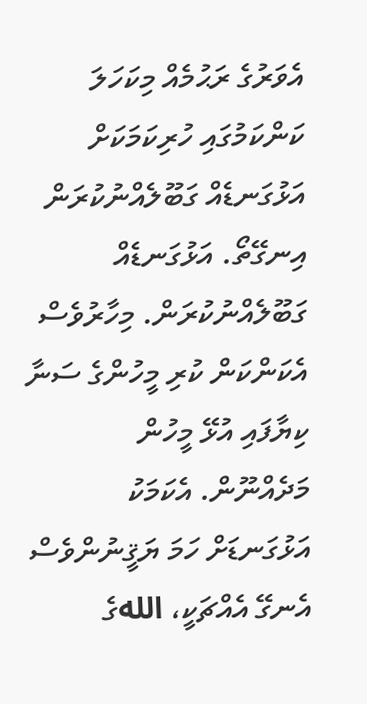އެވަރުގެ ރަޙުމެއް މިކަހަލަ ކަންކަމުގައި ހުރިކަމަކަށް އަޅުގަނޑެއް ގަބޫލެއްނުކުރަން އިނގޭތޯ. އަޅުގަނޑެއް ގަބޫލެއްނުކުރަން. މިހާރުވެސް އެކަންކަން ކުރި މީހުންގެ ސަނާ ކިޔާފައި އުޅޭ މީހުން މަދެއްނޫން. އެކަމަކު އަޅުގަނޑަށް ހަމަ ޔަޤީނުންވެސް އެނގޭ އެއްޗަކީ، اللهގެ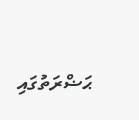ޙަޟްރަތުގައި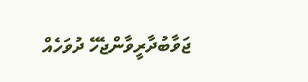ޖަވާބުދާރީވާންޖެހޭ ދުވަހެއް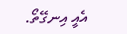އެއީ އިނގޭތޯ.